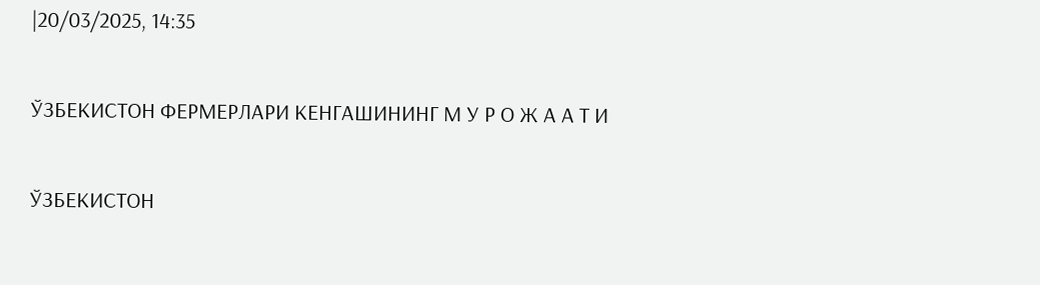|20/03/2025, 14:35

ЎЗБЕКИСТОН ФЕРМЕРЛАРИ КЕНГАШИНИНГ М У Р О Ж А А Т И

ЎЗБЕКИСТОН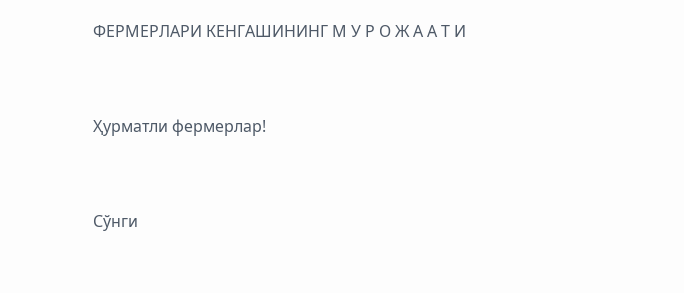ФЕРМЕРЛАРИ КЕНГАШИНИНГ М У Р О Ж А А Т И



Ҳурматли фермерлар!



Сўнги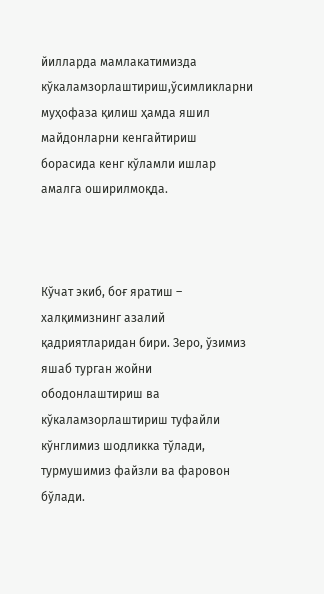йилларда мамлакатимизда кўкаламзорлаштириш,ўсимликларни муҳофаза қилиш ҳамда яшил майдонларни кенгайтириш борасида кенг кўламли ишлар амалга оширилмоқда.



Кўчат экиб, боғ яратиш – халқимизнинг азалий қадриятларидан бири. Зеро, ўзимиз яшаб турган жойни ободонлаштириш ва кўкаламзорлаштириш туфайли кўнглимиз шодликка тўлади, турмушимиз файзли ва фаровон бўлади.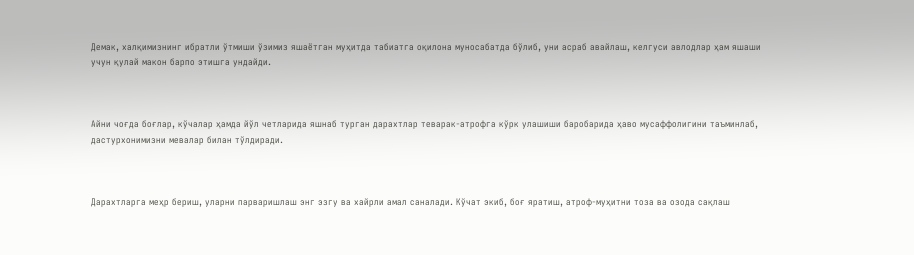Демак, халқимизнинг ибратли ўтмиши ўзимиз яшаётган муҳитда табиатга оқилона муносабатда бўлиб, уни асраб авайлаш, келгуси авлодлар ҳам яшаши учун қулай макон барпо этишга ундайди.



Айни чоғда боғлар, кўчалар ҳамда йўл четларида яшнаб турган дарахтлар теварак-атрофга кўрк улашиши баробарида ҳаво мусаффолигини таъминлаб, дастурхонимизни мевалар билан тўлдиради.



Дарахтларга меҳр бериш, уларни парваришлаш энг эзгу ва хайрли амал саналади. Кўчат экиб, боғ яратиш, атроф-муҳитни тоза ва озода сақлаш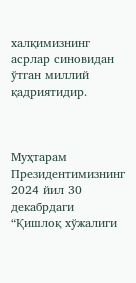халқимизнинг асрлар синовидан ўтган миллий қадриятидир.



Муҳтарам Президентимизнинг 2024 йил 30 декабрдаги “Қишлоқ хўжалиги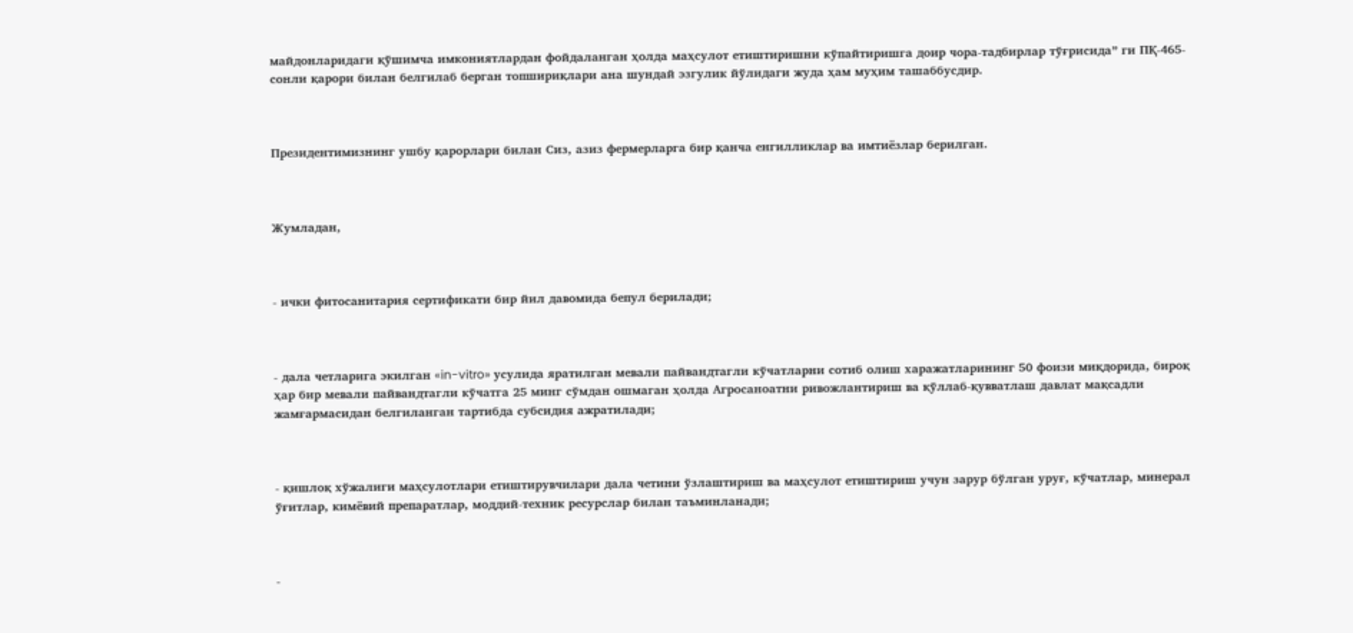майдонларидаги қўшимча имкониятлардан фойдаланган ҳолда маҳсулот етиштиришни кўпайтиришга доир чора-тадбирлар тўғрисида” ги ПҚ-465-сонли қарори билан белгилаб берган топшириқлари ана шундай эзгулик йўлидаги жуда ҳам муҳим ташаббусдир.



Президентимизнинг ушбу қарорлари билан Сиз, азиз фермерларга бир қанча енгилликлар ва имтиёзлар берилган.



Жумладан,



- ички фитосанитария сертификати бир йил давомида бепул берилади;



- дала четларига экилган «in-vitro» усулида яратилган мевали пайвандтагли кўчатларни сотиб олиш харажатларининг 50 фоизи миқдорида, бироқ ҳар бир мевали пайвандтагли кўчатга 25 минг сўмдан ошмаган ҳолда Агросаноатни ривожлантириш ва қўллаб-қувватлаш давлат мақсадли жамғармасидан белгиланган тартибда субсидия ажратилади;



- қишлоқ хўжалиги маҳсулотлари етиштирувчилари дала четини ўзлаштириш ва маҳсулот етиштириш учун зарур бўлган уруғ, кўчатлар, минерал ўғитлар, кимёвий препаратлар, моддий-техник ресурслар билан таъминланади;



-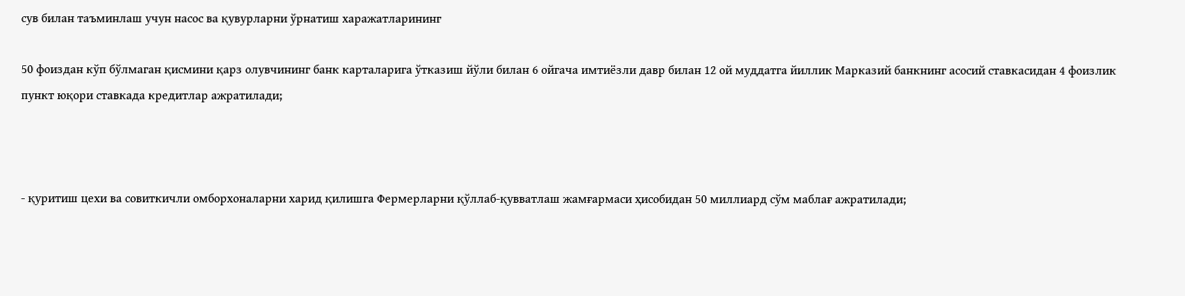сув билан таъминлаш учун насос ва қувурларни ўрнатиш харажатларининг

50 фоиздан кўп бўлмаган қисмини қарз олувчининг банк карталарига ўтказиш йўли билан 6 ойгача имтиёзли давр билан 12 ой муддатга йиллик Марказий банкнинг асосий ставкасидан 4 фоизлик пункт юқори ставкада кредитлар ажратилади;



- қуритиш цехи ва совиткичли омборхоналарни харид қилишга Фермерларни қўллаб-қувватлаш жамғармаси ҳисобидан 50 миллиард сўм маблағ ажратилади;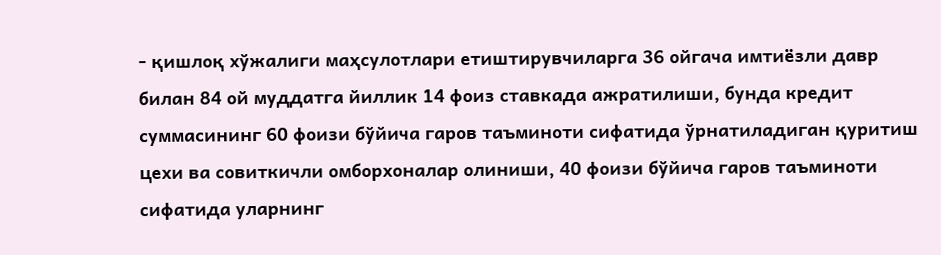- қишлоқ хўжалиги маҳсулотлари етиштирувчиларга 36 ойгача имтиёзли давр билан 84 ой муддатга йиллик 14 фоиз ставкада ажратилиши, бунда кредит суммасининг 60 фоизи бўйича гаров таъминоти сифатида ўрнатиладиган қуритиш цехи ва совиткичли омборхоналар олиниши, 40 фоизи бўйича гаров таъминоти сифатида уларнинг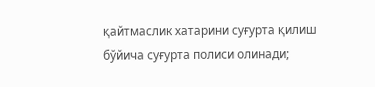қайтмаслик хатарини суғурта қилиш бўйича суғурта полиси олинади;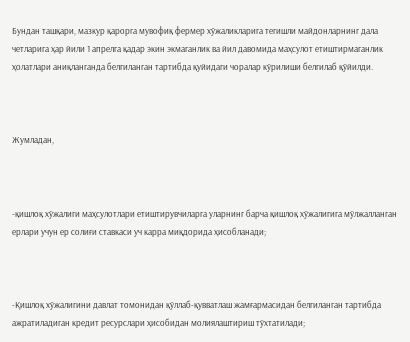Бундан ташқари, мазкур қарорга мувофиқ фермер хўжаликларига тегишли майдонларнинг дала четларига ҳар йили 1 апрелга қадар экин экмаганлик ва йил давомида маҳсулот етиштирмаганлик ҳолатлари аниқланганда белгиланган тартибда қуйидаги чоралар кўрилиши белгилаб қўйилди.



Жумладан,



-қишлоқ хўжалиги маҳсулотлари етиштирувчиларга уларнинг барча қишлоқ хўжалигига мўлжалланган ерлари учун ер солиғи ставкаси уч карра миқдорида ҳисобланади;



-Қишлоқ хўжалигини давлат томонидан қўллаб-қувватлаш жамғармасидан белгиланган тартибда ажратиладиган кредит ресурслари ҳисобидан молиялаштириш тўхтатилади;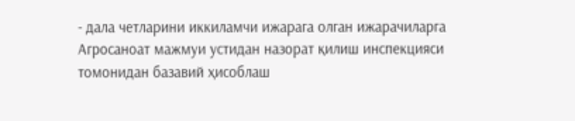- дала четларини иккиламчи ижарага олган ижарачиларга Агросаноат мажмуи устидан назорат қилиш инспекцияси томонидан базавий ҳисоблаш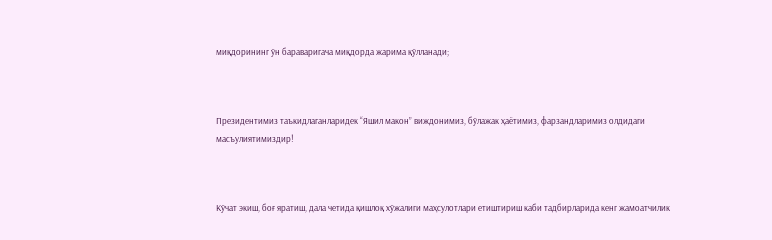миқдорининг ўн бараваригача миқдорда жарима қўлланади;



Президентимиз таъкидлаганларидек “Яшил макон” виждонимиз, бўлажак ҳаётимиз, фарзандларимиз олдидаги масъулиятимиздир!



Кўчат экиш, боғ яратиш, дала четида қишлоқ хўжалиги маҳсулотлари етиштириш каби тадбирларида кенг жамоатчилик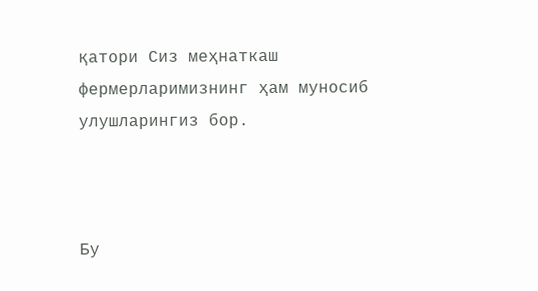қатори Сиз меҳнаткаш фермерларимизнинг ҳам муносиб улушларингиз бор.



Бу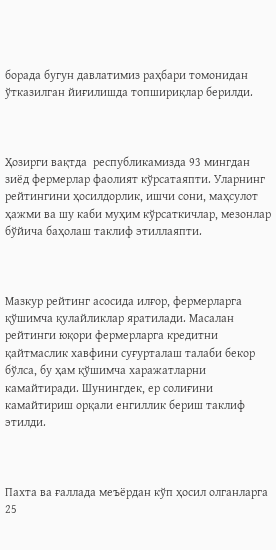борада бугун давлатимиз раҳбари томонидан ўтказилган йиғилишда топшириқлар берилди.



Ҳозирги вақтда  республикамизда 93 мингдан зиёд фермерлар фаолият кўрсатаяпти. Уларнинг рейтингини ҳосилдорлик, ишчи сони, маҳсулот ҳажми ва шу каби муҳим кўрсаткичлар, мезонлар бўйича баҳолаш таклиф этиллаяпти.



Мазкур рейтинг асосида илғор, фермерларга қўшимча қулайликлар яратилади. Масалан рейтинги юқори фермерларга кредитни қайтмаслик хавфини суғурталаш талаби бекор бўлса, бу ҳам қўшимча харажатларни камайтиради. Шунингдек, ер солиғини камайтириш орқали енгиллик бериш таклиф этилди.



Пахта ва ғаллада меъёрдан кўп ҳосил олганларга 25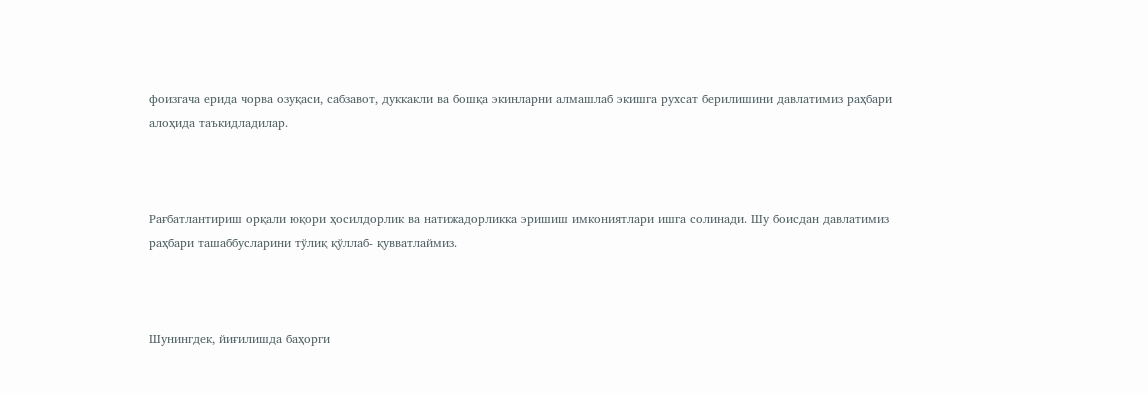фоизгача ерида чорва озуқаси, сабзавот, дуккакли ва бошқа экинларни алмашлаб экишга рухсат берилишини давлатимиз раҳбари алоҳида таъкидладилар.



Рағбатлантириш орқали юқори ҳосилдорлик ва натижадорликка эришиш имкониятлари ишга солинади. Шу боисдан давлатимиз раҳбари ташаббусларини тўлиқ қўллаб- қувватлаймиз.



Шунингдек, йиғилишда баҳорги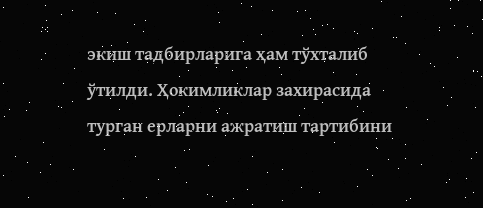экиш тадбирларига ҳам тўхталиб ўтилди. Ҳокимликлар захирасида турган ерларни ажратиш тартибини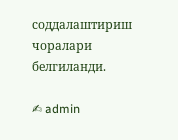соддалаштириш чоралари белгиланди.

✍ admin